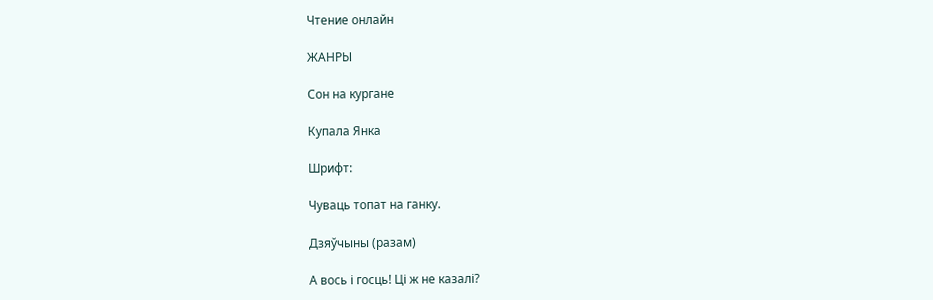Чтение онлайн

ЖАНРЫ

Сон на кургане

Купала Янка

Шрифт:

Чуваць топат на ганку.

Дзяўчыны (разам)

А вось і госць! Ці ж не казалі?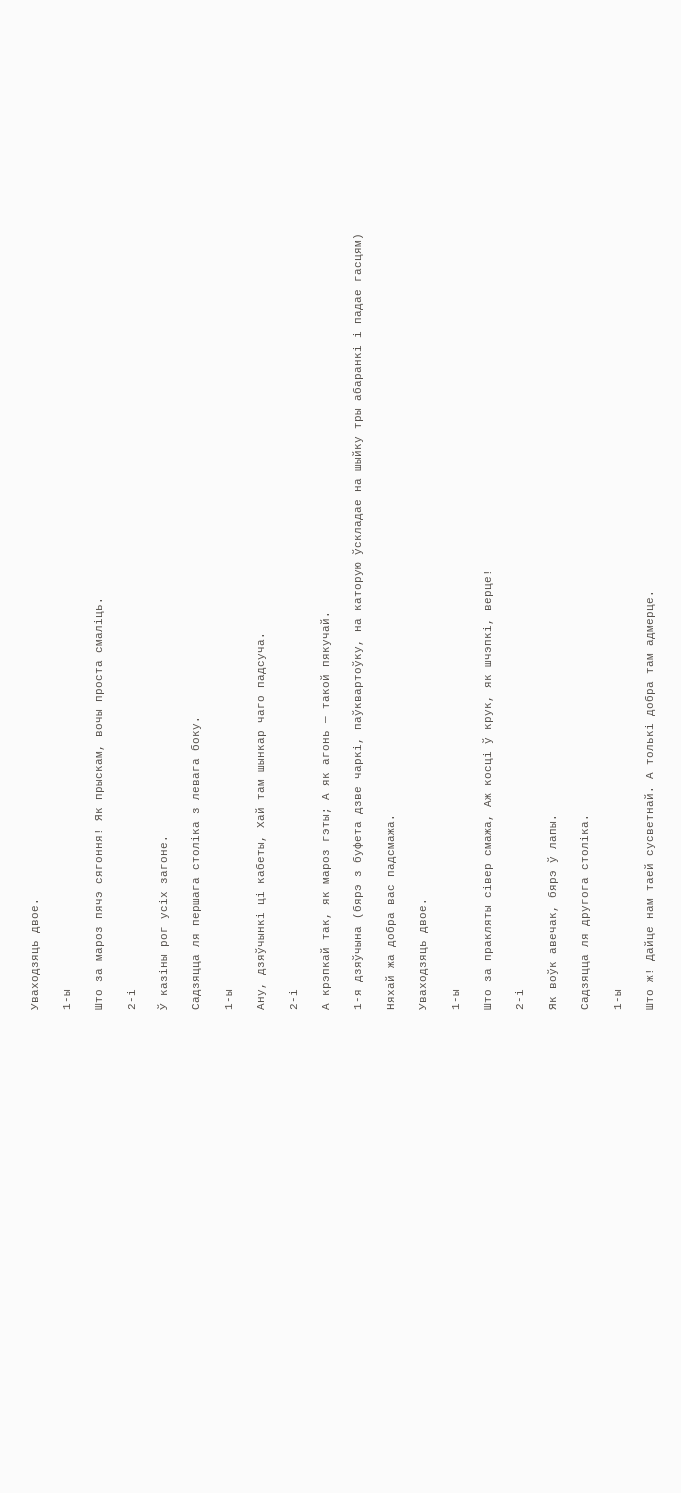Уваходзяць двое.

1-ы

Што за мароз пячэ сягоння! Як прыскам, вочы проста смаліць.

2-і

Ў казіны рог усіх загоне.

Садзяцца ля першага століка з левага боку.

1-ы

Ану, дзяўчынкі ці кабеты, Хай там шынкар чаго падсуча.

2-і

А крэпкай так, як мароз гэты; А як агонь — такой пякучай.

1-я дзяўчына (бярэ з буфета дзве чаркі, паўквартоўку, на каторую ўскладае на шыйку тры абаранкі і падае гасцям)

Няхай жа добра вас падсмажа.

Уваходзяць двое.

1-ы

Што за пракляты сівер смажа, Аж косці ў крук, як шчэпкі, верце!

2-і

Як воўк авечак, бярэ ў лапы.

Садзяцца ля другога століка.

1-ы

Што ж! Дайце нам таей сусветнай. А толькі добра там адмерце.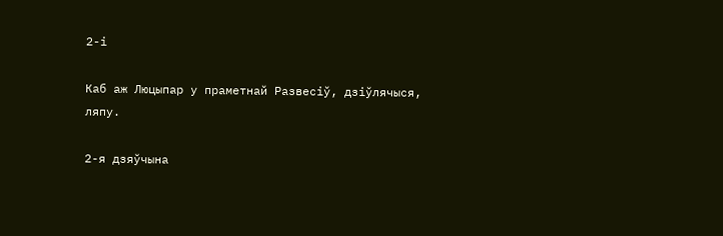2-і

Каб аж Люцыпар у праметнай Развесіў, дзіўлячыся, ляпу.

2-я дзяўчына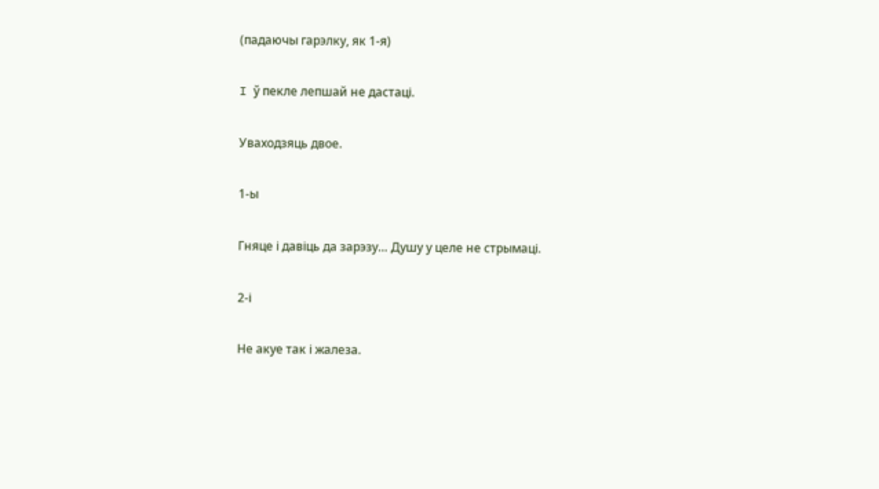(падаючы гарэлку, як 1-я)

I ў пекле лепшай не дастаці.

Уваходзяць двое.

1-ы

Гняце і давіць да зарэзу… Душу у целе не стрымаці.

2-і

Не акуе так і жалеза.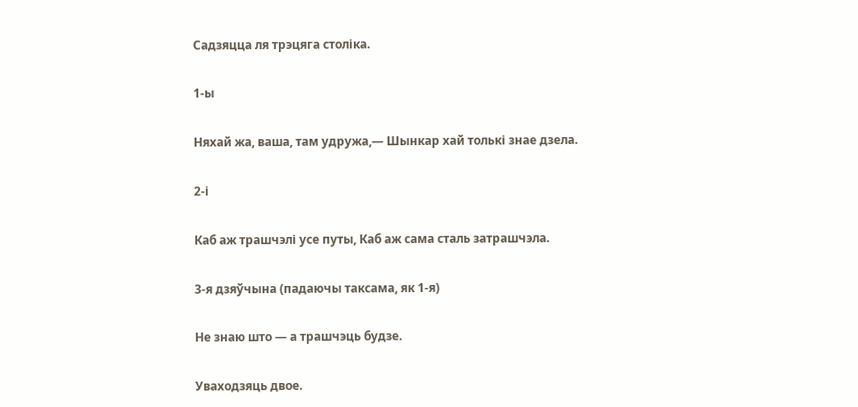Садзяцца ля трэцяга століка.

1-ы

Няхай жа, ваша, там удружа,— Шынкар хай толькі знае дзела.

2-і

Каб аж трашчэлі усе путы, Каб аж сама сталь затрашчэла.

3-я дзяўчына (падаючы таксама, як 1-я)

Не знаю што — а трашчэць будзе.

Уваходзяць двое.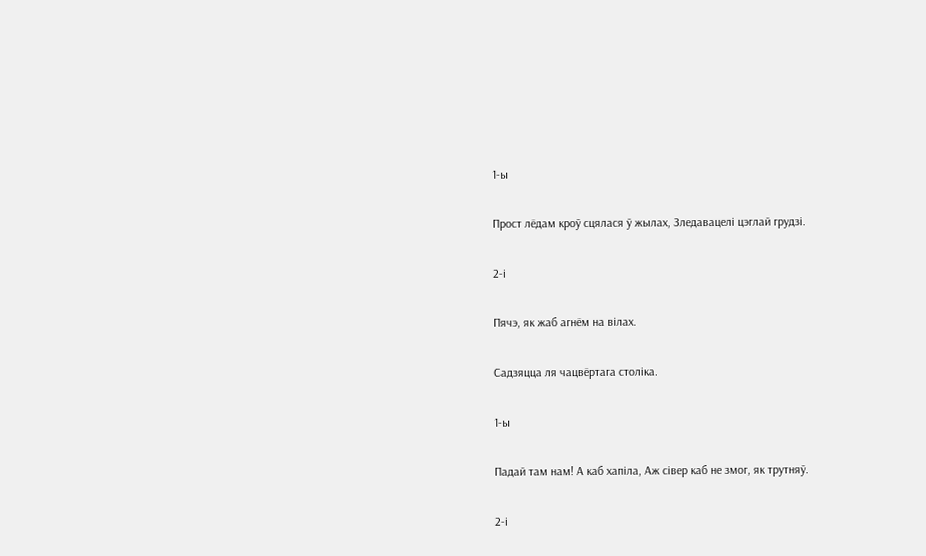1-ы

Прост лёдам кроў сцялася ў жылах, Зледавацелі цэглай грудзі.

2-і

Пячэ, як жаб агнём на вілах.

Садзяцца ля чацвёртага століка.

1-ы

Падай там нам! А каб хапіла, Аж сівер каб не змог, як трутняў.

2-і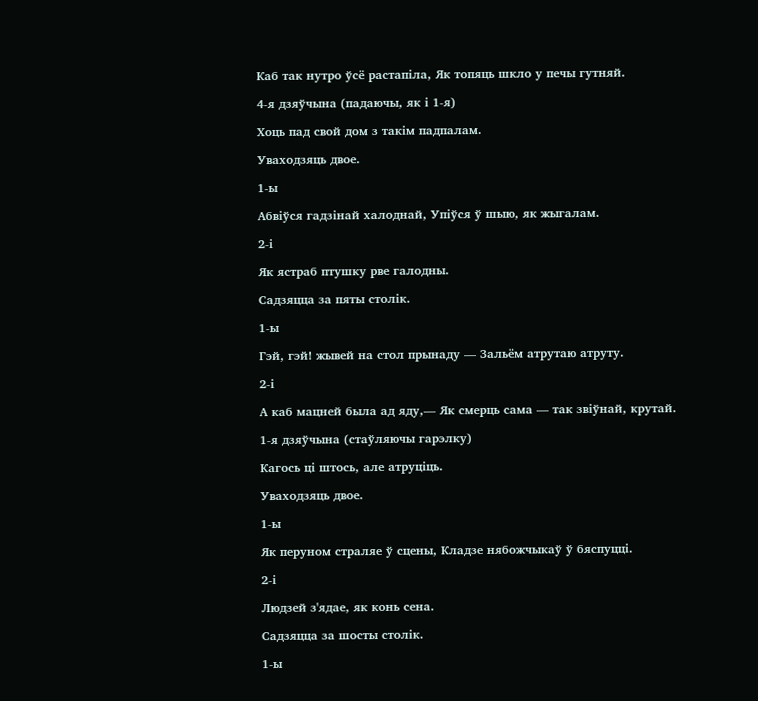Каб так нутро ўсё растапіла, Як топяць шкло у печы гутняй.

4-я дзяўчына (падаючы, як і 1-я)

Хоць пад свой дом з такім падпалам.

Уваходзяць двое.

1-ы

Абвіўся гадзінай халоднай, Упіўся ў шыю, як жыгалам.

2-і

Як ястраб птушку рве галодны.

Садзяцца за пяты столік.

1-ы

Гэй, гэй! жывей на стол прынаду — Зальём атрутаю атруту.

2-і

А каб мацней была ад яду,— Як смерць сама — так звіўнай, крутай.

1-я дзяўчына (стаўляючы гарэлку)

Кагось ці штось, але атруціць.

Уваходзяць двое.

1-ы

Як перуном страляе ў сцены, Кладзе нябожчыкаў ў бяспуцці.

2-і

Людзей з'ядае, як конь сена.

Садзяцца за шосты столік.

1-ы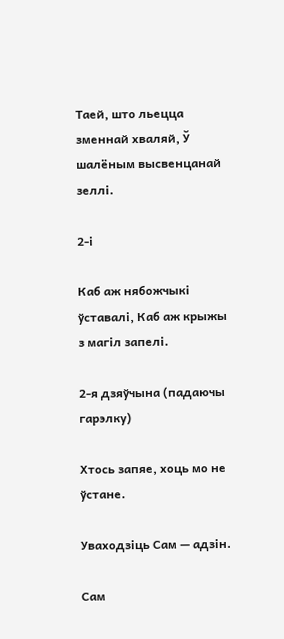Таей, што льецца зменнай хваляй, Ў шалёным высвенцанай зеллі.

2-і

Каб аж нябожчыкі ўставалі, Каб аж крыжы з магіл запелі.

2-я дзяўчына (падаючы гарэлку)

Хтось запяе, хоць мо не ўстане.

Уваходзіць Сам — адзін.

Сам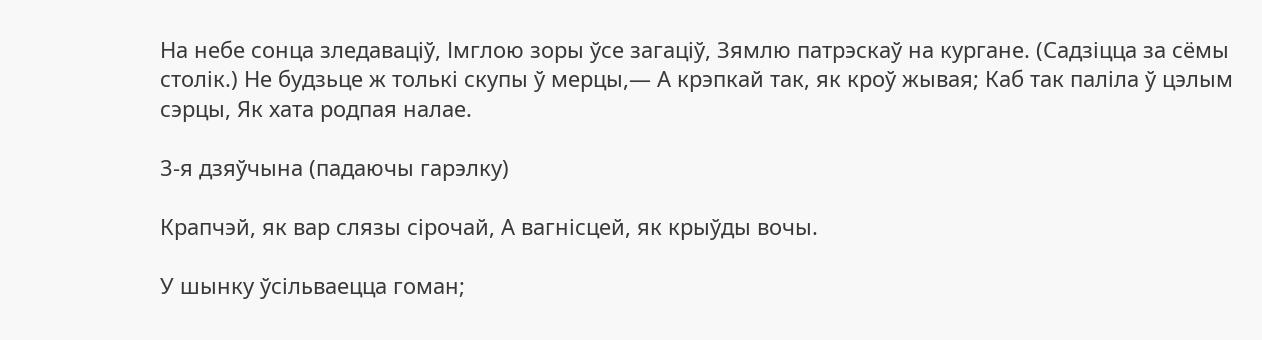На небе сонца зледаваціў, Імглою зоры ўсе загаціў, Зямлю патрэскаў на кургане. (Садзіцца за сёмы столік.) Не будзьце ж толькі скупы ў мерцы,— А крэпкай так, як кроў жывая; Каб так паліла ў цэлым сэрцы, Як хата родпая налае.

3-я дзяўчына (падаючы гарэлку)

Крапчэй, як вар слязы сірочай, А вагнісцей, як крыўды вочы.

У шынку ўсільваецца гоман;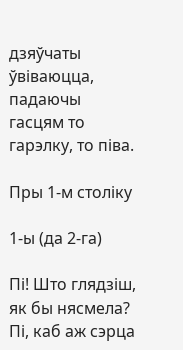дзяўчаты ўвіваюцца, падаючы гасцям то гарэлку, то піва.

Пры 1-м століку

1-ы (да 2-га)

Пі! Што глядзіш, як бы нясмела? Пі, каб аж сэрца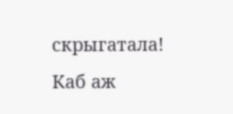скрыгатала! Каб аж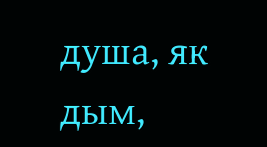душа, як дым,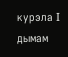курэла I дымам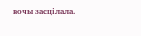вочы засцілала.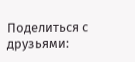Поделиться с друзьями: